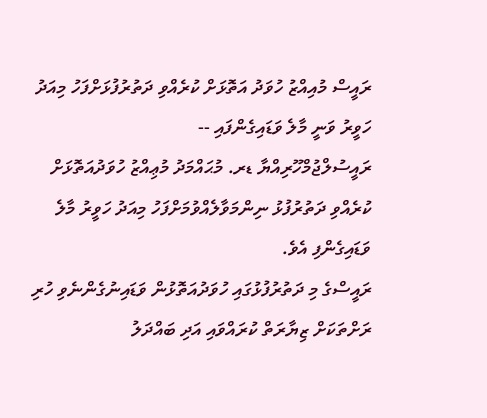ރައީސް މުއިއްޒު ހުވަދު އަތޮޅަށް ކުރެއްވި ދަތުރުފުޅަށްފަހު މިއަދު ހަވީރު ވަނީ މާލެ ވަޑައިގެންފައި --
ރައީސުލްޖުމްހޫރިއްޔާ ޑރ. މުޙައްމަދު މުޢިއްޒު ހުވަދުއަތޮޅަށް ކުރެއްވި ދަތުރުފުޅު ނިންމަވާލެއްވުމަށްފަހު މިއަދު ހަވީރު މާލެ ވަޑައިގެންފި އެވެ.
ރައީސްގެ މި ދަތުރުފުޅުގައި ހުވަދުއަތޮޅުން ވަޑައިނުގެންނެވި ހުރި ރަށްތަކަށް ޒިޔާރަތް ކުރައްވައި އަދި ބައްދަލު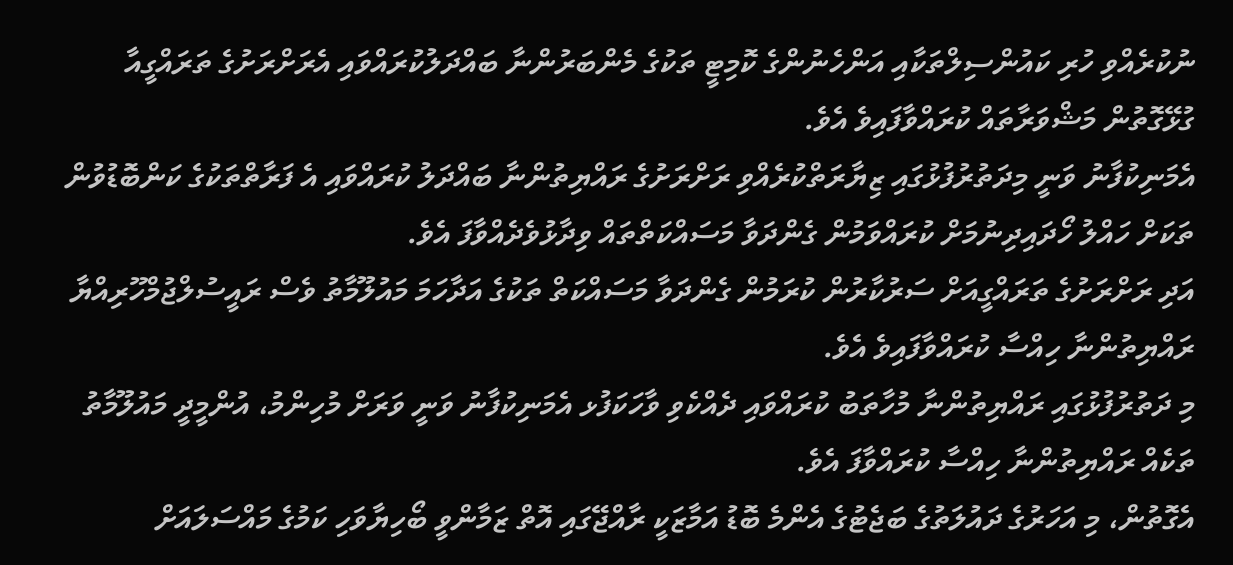ނުކުރެއްވި ހުރި ކައުންސިލްތަކާއި އަންހެނުންގެ ކޮމިޓީ ތަކުގެ މެންބަރުންނާ ބައްދަލުކުރައްވައި އެރަށްރަށުގެ ތަރައްގީއާ ގުޅޭގޮތުން މަޝްވަރާތައް ކުރައްވާފައިވެ އެވެ.
އެމަނިކުފާނު ވަނީ މިދަތުރުފުޅުގައި ޒިޔާރަތްކުރެއްވި ރަށްރަށުގެ ރައްޔިތުންނާ ބައްދަލު ކުރައްވައި އެ ފަރާތްތަކުގެ ކަންބޮޑުވުން ތަކަށް ހައްލު ހޯދައިދިނުމަށް ކުރައްވަމުން ގެންދަވާ މަސައްކަތްތައް ވިދާޅުވެދެއްވާފަ އެވެ.
އަދި ރަށްރަށުގެ ތަރައްގީއަށް ސަރުކާރުން ކުރަމުން ގެންދަވާ މަސައްކަތް ތަކުގެ އަދާހަމަ މައުލޫމާތު ވެސް ރައީސުލްޖުމްހޫރިއްޔާ ރައްޔިތުންނާ ހިއްސާ ކުރައްވާފައިވެ އެވެ.
މި ދަތުރުފުޅުގައި ރައްޔިތުންނާ މުހާތަބު ކުރައްވައި ދެއްކެވި ވާހަކަފުޅ އެމަނިކުފާނު ވަނީ ވަރަށް މުހިންމު، އުންމީދީ މައުލޫމާތު ތަކެއް ރައްޔިތުންނާ ހިއްސާ ކުރައްވާފަ އެވެ.
އެގޮތުން، މި އަހަރުގެ ދައުލަތުގެ ބަޖެޓުގެ އެންމެ ބޮޑު އަމާޒަކީ ރާއްޖޭގައި އޮތް ޒަމާންވީ ބޯހިޔާވަހި ކަމުގެ މައްސަލައަށް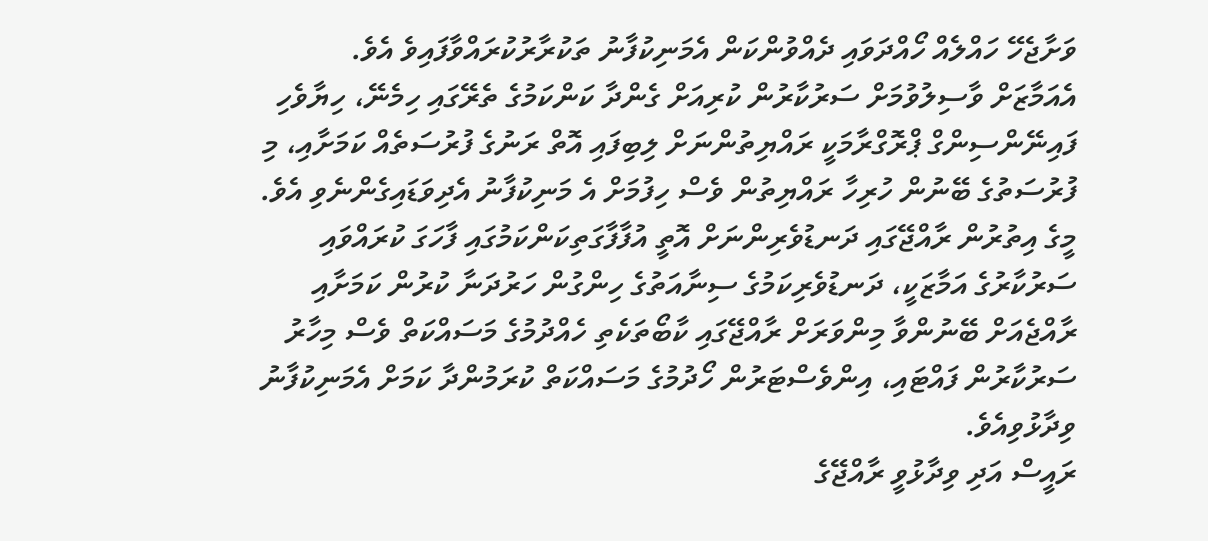ވަށާޖެހޭ ހައްލެއް ހޯއްދަވައި ދެއްވުންކަން އެމަނިކުފާނު ތަކުރާރުކުރައްވާފައިވެ އެވެ.
އެއަމާޒަށް ވާސިލުވުމަށް ސަރުކާރުން ކުރިއަށް ގެންދާ ކަންކަމުގެ ތެރޭގައި ހިމެނޭ، ހިޔާވެހި ފައިނޭންސިންގް ޕްރޮގްރާމަކީ ރައްޔިތުންނަށް ލިބިފައި އޮތް ރަނުގެ ފުރުސަތެއް ކަމަށާއި، މި ފުރުސަތުގެ ބޭނުން ހުރިހާ ރައްޔިތުން ވެސް ހިފުމަށް އެ މަނިކުފާނު އެދިވަޑައިގެންނެވި އެވެ.
މީގެ އިތުރުން ރާއްޖޭގައި ދަނޑުވެރިންނަށް އޮތީ އުފާފާގަތިކަންކަމުގައި ފާހަގަ ކުރައްވައި ސަރުކާރުގެ އަމާޒަކީ، ދަނޑުވެރިކަމުގެ ސިނާއަތުގެ ހިންގުން ހަރުދަނާ ކުރުން ކަމަށާއި ރާއްޖެއަށް ބޭނުންވާ މިންވަރަށް ރާއްޖޭގައި ކާބޯތަކެތި ހެއްދުމުގެ މަސައްކަތް ވެސް މިހާރު ސަރުކާރުން ފައްޓައި، އިންވެސްޓަރުން ހޯދުމުގެ މަސައްކަތް ކުރަމުންދާ ކަމަށް އެމަނިކުފާނު ވިދާޅުވިއެވެ.
ރައީސް އަދި ވިދާޅުވީ ރާއްޖޭގެ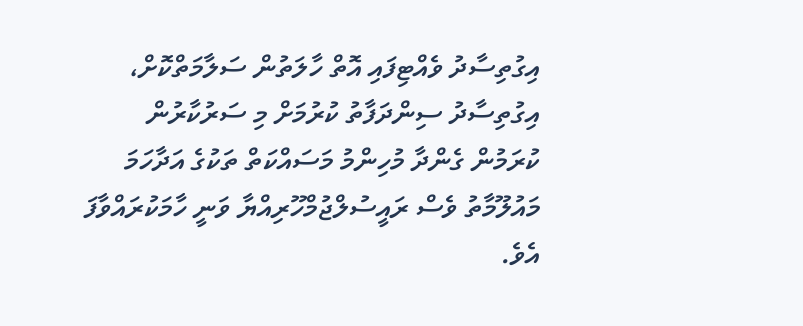އިގުތިސާދު ވެއްޓިފައި އޮތް ހާލަތުން ސަލާމަތްކޮށް، އިގުތިސާދު ސިންދަފާތު ކުރުމަށް މި ސަރުކާރުން ކުރަމުން ގެންދާ މުހިންމު މަސައްކަތް ތަކުގެ އަދާހަމަ މައުލޫމާތު ވެސް ރައީސުލްޖުމްހޫރިއްޔާ ވަނީ ހާމަކުރައްވާފަ އެވެ.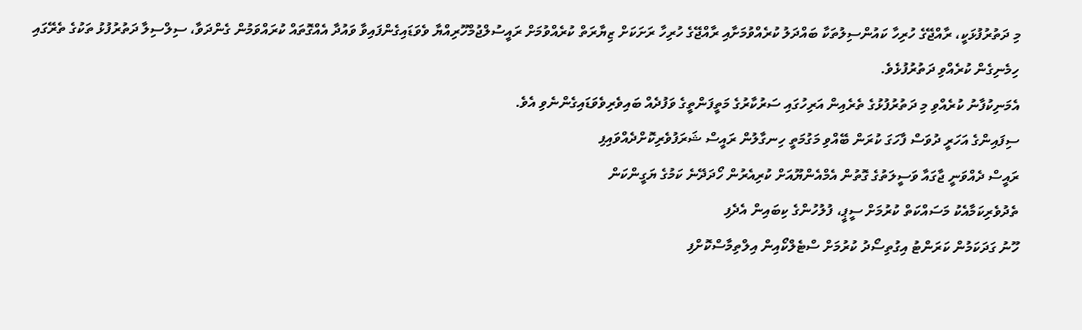މި ދަތުރުފުޅަކީ، ރާއްޖޭގެ ހުރިހާ ކައުންސިލުތަކާ ބައްދަލު ކުރެއްވުމަށާއި ރާއްޖޭގެ ހުރިހާ ރަށަކަށް ޒިޔާރަތް ކުރެއްވުމަށް ރައީސުލްޖުމްހޫރިއްޔާ ވެވަޑައިގެންފައިވާ ވައުދާ އެއްގޮތައް ކުރައްވަމުން ގެންދަވާ، ސިލްސިލާ ދަތުރުފުޅު ތަކުގެ ތެރޭގައި ހިމެނިގެން ކުރެއްވި ދަތުރުފުޅެވެ.
އެމަނިކުފާނު ކުރެއްވި މި ދަތުރުފުޅުގެ ތެރެއިން އަރިހުގައި ސަރުކާރުގެ މަތީފަންތީގެ ވަފުދެއް ބައިވެރިވެވަޑައިގެންނެވި އެވެ.
ސިފައިންގެ އަހަރީ ދުވަސް ފާހަގަ ކުރަން ބޭއްވި މަގުމަތީ ހިނގާލުން ރައީސް ޝަރަފުވެރިކޮށްދެއްވައިފި
ރައީސް ދެއްވަނީ ޖާގައާ ވަސީލަތުގެ ގޮތުން އެމްއެންޔޫއަށް ކުރިއެރުން ހޯދަދޭނެ ކަމުގެ ޔަގީންކަން
ތެދުވެރިކަމާއެކު މަސައްކަތް ކުރުމަށް ސީޕީ، ފުލުހުންގެ ކިބައިން އެދެފި
ހޫނު ގަދަކަމުން ކަރަންޓު އިގުތިސޯދު ކުރުމަށް ސްޓެލްކޯއިން އިލްތިމާސްކޮށްފި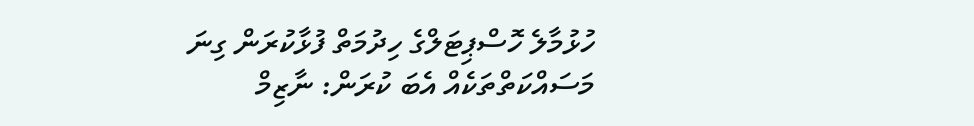ހުޅުމާލެ ހޮސްޕިޓަލްގެ ހިދުމަތް ފުޅާކުރަން ގިނަ މަސައްކަތްތަކެއް އެބަ ކުރަން: ނާޒިމް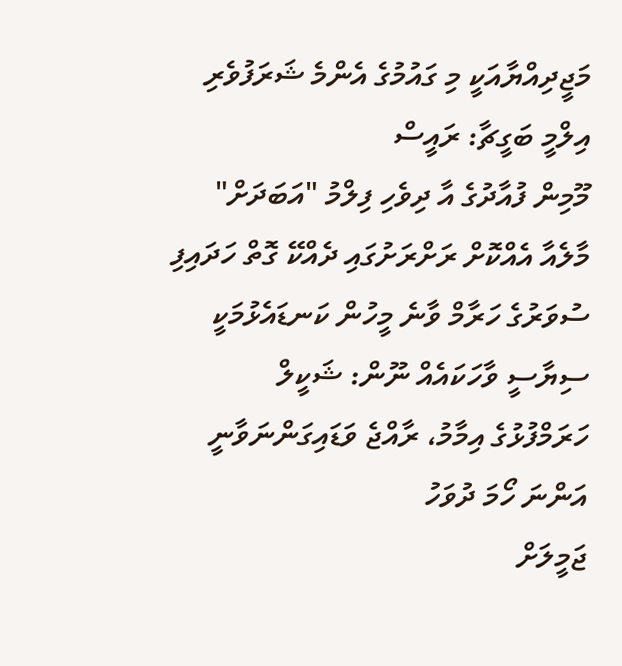މަޖީދިއްޔާއަކީ މި ގައުމުގެ އެންމެ ޝަރަފުވެރި އިލްމީ ބަގީޗާ: ރައީސް
މޫމިން ފުއާދުގެ އާ ދިވެހި ފިލްމު "އަބަދަށް" މާލެއާ އެއްކޮށް ރަށްރަށުގައި ދެއްކޭ ގޮތް ހަދައިފި
ސުވަރުގެ ހަރާމް ވާނެ މީހުން ކަނޑައެޅުމަކީ ސިޔާސީ ވާހަކައެއް ނޫން: ޝަކީލް
ހަރަމްފުޅުގެ އިމާމު، ރާއްޖެ ވަޑައިގަންނަވާނީ އަންނަ ހޯމަ ދުވަހު
ޖަމީލަށް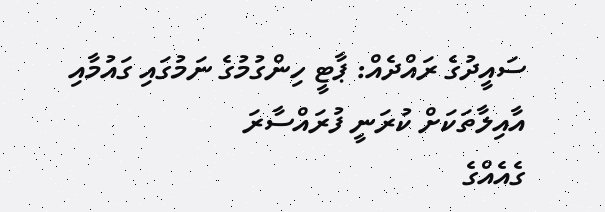ސައީދުގެ ރައްދެއް: ޕާޓީ ހިންގުމުގެ ނަމުގައި ގައުމާއި އާއިލާތަކަށް ކުރަނީ ފުރައްސާރަ
ގެއެއްގެ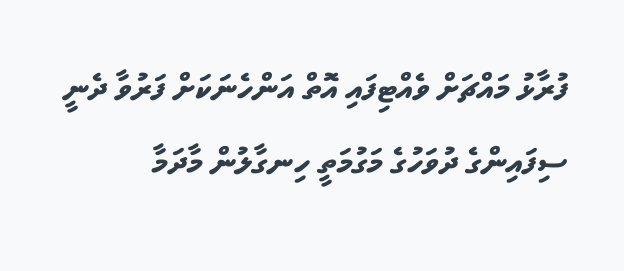ފުރާޅު މައްޗަށް ވެއްޓިފައި އޮތް އަންހެނަކަށް ފަރުވާ ދެނީ
ސިފައިންގެ ދުވަހުގެ މަގުމަތީ ހިނގާލުން މާދަމާ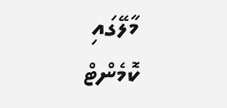މާލޭގައި
ކޮމެންޓް